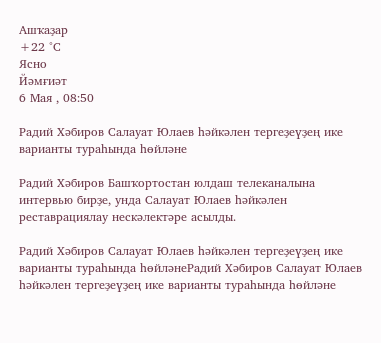Ашҡаҙар
+22 °С
Ясно
Йәмғиәт
6 Мая , 08:50

Радий Хәбиров Салауат Юлаев һәйкәлен тергеҙеүҙең ике варианты тураһында һөйләне

Радий Хәбиров Башҡортостан юлдаш телеканалына интервью бирҙе, унда Салауат Юлаев һәйкәлен реставрациялау нескәлектәре асылды.

Радий Хәбиров Салауат Юлаев һәйкәлен тергеҙеүҙең ике варианты тураһында һөйләнеРадий Хәбиров Салауат Юлаев һәйкәлен тергеҙеүҙең ике варианты тураһында һөйләне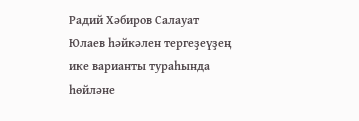Радий Хәбиров Салауат Юлаев һәйкәлен тергеҙеүҙең ике варианты тураһында һөйләне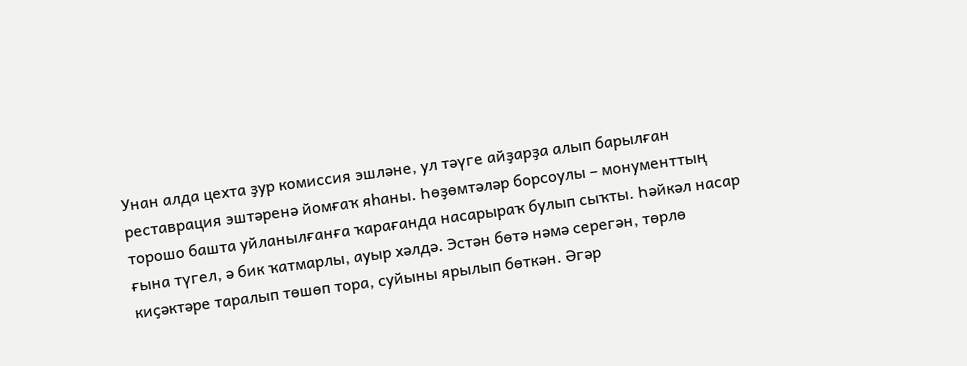Унан алда цехта ҙур комиссия эшләне, ул тәүге айҙарҙа алып барылған реставрация эштәренә йомғаҡ яһаны. Һөҙөмтәләр борсоулы – монументтың торошо башта уйланылғанға ҡарағанда насарыраҡ булып сыҡты. Һәйкәл насар ғына түгел, ә бик ҡатмарлы, ауыр хәлдә. Эстән бөтә нәмә серегән, төрлө киҫәктәре таралып төшөп тора, суйыны ярылып бөткән. Әгәр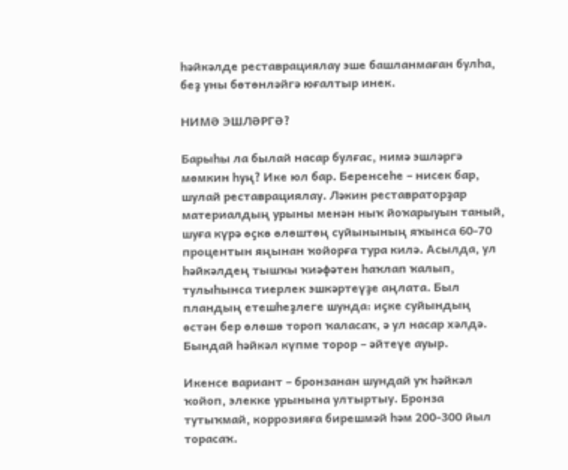һәйкәлде реставрациялау эше башланмаған булһа, беҙ уны бөтөнләйгә юғалтыр инек.

НИМӘ ЭШЛӘРГӘ?

Барыһы ла былай насар булғас, нимә эшләргә мөмкин һуң? Ике юл бар. Беренсеһе – нисек бар, шулай реставрациялау. Ләкин реставраторҙар материалдың урыны менән ныҡ йоҡарыуын таный, шуға күрә өҫкө өлөштөң суйынының яҡынса 60-70 процентын яңынан ҡойорға тура килә. Асылда, ул һәйкәлдең тышҡы ҡиәфәтен һаҡлап ҡалып, тулыһынса тиерлек эшкәртеүҙе аңлата. Был пландың етешһеҙлеге шунда: иҫке суйындың өстән бер өлөшө тороп ҡаласаҡ, ә ул насар хәлдә. Бындай һәйкәл күпме торор – әйтеүе ауыр.

Икенсе вариант – бронзанан шундай уҡ һәйкәл ҡойоп, элекке урынына ултыртыу. Бронза тутыҡмай, коррозияға бирешмәй һәм 200-300 йыл торасаҡ.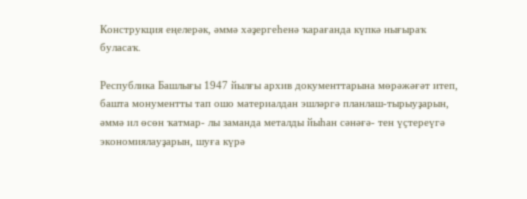Конструкция еңелерәк, әммә хәҙергеһенә ҡарағанда күпкә нығыраҡ буласаҡ.

Республика Башлығы 1947 йылғы архив документтарына мөрәжәғәт итеп, башта монументты тап ошо материалдан эшләргә планлаш-тырыуҙарын, әммә ил өсөн ҡатмар- лы заманда металды йыһан сәнәғә- тен үҫтереүгә экономиялауҙарын, шуға күрә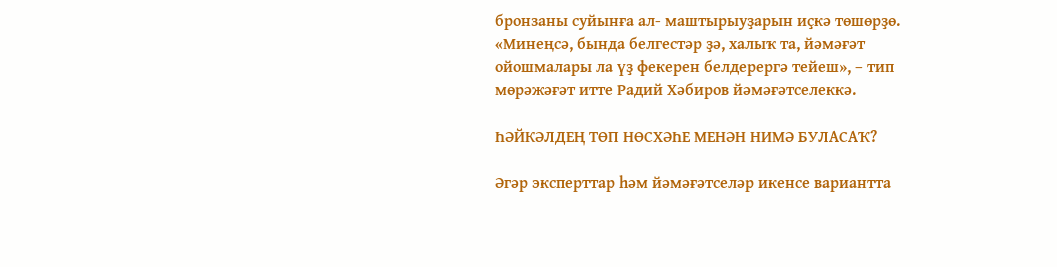бронзаны суйынға ал- маштырыуҙарын иҫкә төшөрҙө.
«Минеңсә, бында белгестәр ҙә, халыҡ та, йәмәғәт ойошмалары ла үҙ фекерен белдерергә тейеш», – тип мөрәжәғәт итте Радий Хәбиров йәмәғәтселеккә.

ҺӘЙКӘЛДЕҢ ТӨП НӨСХӘҺЕ МЕНӘН НИМӘ БУЛАСАҠ?

Әгәр эксперттар һәм йәмәғәтселәр икенсе вариантта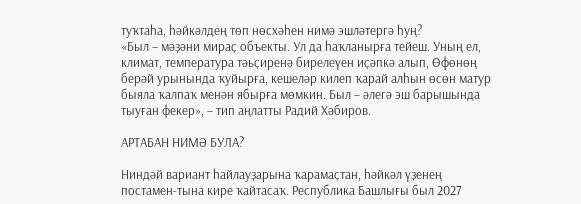туҡтаһа, һәйкәлдең төп нөсхәһен нимә эшләтергә һуң?
«Был – мәҙәни мираҫ объекты. Ул да һаҡланырға тейеш. Уның ел, климат, температура тәьҫиренә бирелеүен иҫәпкә алып, Өфөнөң берәй урынында ҡуйырға, кешеләр килеп ҡарай алһын өсөн матур быяла ҡалпаҡ менән ябырға мөмкин. Был – әлегә эш барышында тыуған фекер», – тип аңлатты Радий Хәбиров.

АРТАБАН НИМӘ БУЛА?

Ниндәй вариант һайлауҙарына ҡарамаҫтан, һәйкәл үҙенең постамен-тына кире ҡайтасаҡ. Республика Башлығы был 2027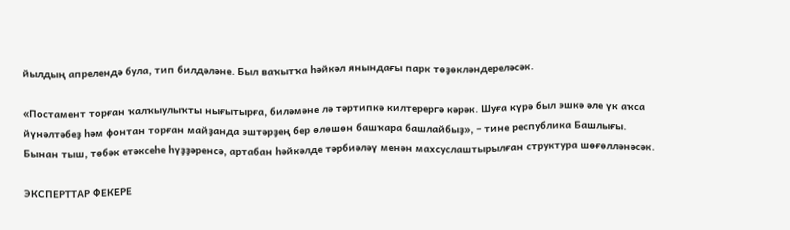йылдың апрелендә була, тип билдәләне. Был ваҡытҡа һәйкәл янындағы парк төҙөкләндереләсәк.

«Постамент торған ҡалҡыулыҡты нығытырға, биләмәне лә тәртипкә килтерергә кәрәк. Шуға күрә был эшкә әле үк аҡса йүнәлтәбеҙ һәм фонтан торған майҙанда эштәрҙең бер өлөшөн башҡара башлайбыҙ», – тине республика Башлығы. Бынан тыш, төбәк етәксеһе һүҙҙәренсә, артабан һәйкәлде тәрбиәләү менән махсуслаштырылған структура шөғөлләнәсәк.

ЭКСПЕРТТАР ФЕКЕРЕ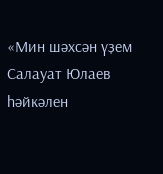«Мин шәхсән үҙем Салауат Юлаев һәйкәлен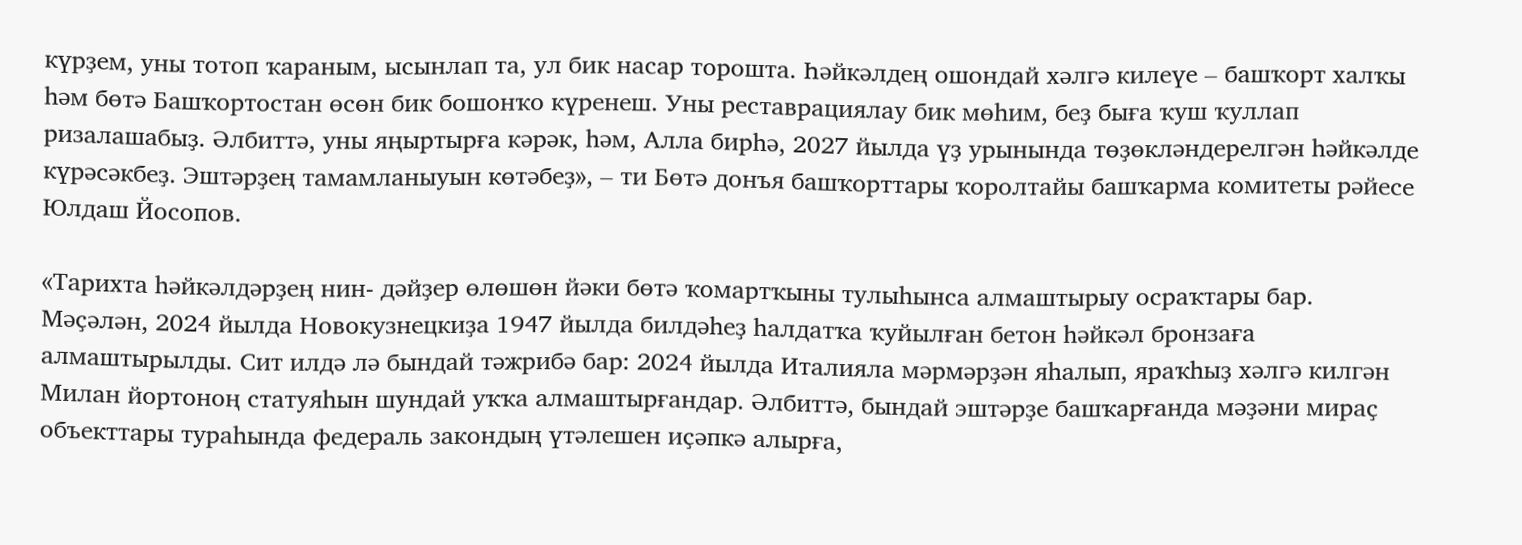күрҙем, уны тотоп ҡараным, ысынлап та, ул бик насар торошта. Һәйкәлдең ошондай хәлгә килеүе – башҡорт халҡы һәм бөтә Башҡортостан өсөн бик бошонҡо күренеш. Уны реставрациялау бик мөһим, беҙ быға ҡуш ҡуллап ризалашабыҙ. Әлбиттә, уны яңыртырға кәрәк, һәм, Алла бирһә, 2027 йылда үҙ урынында төҙөкләндерелгән һәйкәлде күрәсәкбеҙ. Эштәрҙең тамамланыуын көтәбеҙ», – ти Бөтә донъя башҡорттары ҡоролтайы башҡарма комитеты рәйесе Юлдаш Йосопов.

«Тарихта һәйкәлдәрҙең нин- дәйҙер өлөшөн йәки бөтә ҡомартҡыны тулыһынса алмаштырыу осраҡтары бар. Мәҫәлән, 2024 йылда Новокузнецкиҙа 1947 йылда билдәһеҙ һалдатҡа ҡуйылған бетон һәйкәл бронзаға алмаштырылды. Сит илдә лә бындай тәжрибә бар: 2024 йылда Италияла мәрмәрҙән яһалып, яраҡһыҙ хәлгә килгән Милан йортоноң статуяһын шундай уҡҡа алмаштырғандар. Әлбиттә, бындай эштәрҙе башҡарғанда мәҙәни мираҫ объекттары тураһында федераль закондың үтәлешен иҫәпкә алырға,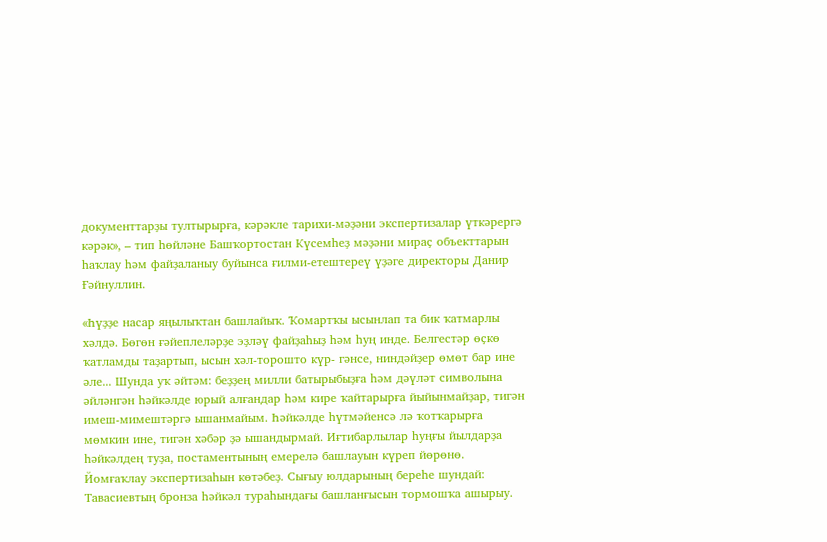документтарҙы тултырырға, кәрәкле тарихи-мәҙәни экспертизалар үткәрергә кәрәк», – тип һөйләне Башҡортостан Күсемһеҙ мәҙәни мираҫ объекттарын һаҡлау һәм файҙаланыу буйынса ғилми-етештереү үҙәге директоры Данир Ғәйнуллин.

«Һүҙҙе насар яңылыҡтан башлайыҡ. Ҡомартҡы ысынлап та бик ҡатмарлы хәлдә. Бөгөн ғәйеплеләрҙе эҙләү файҙаһыҙ һәм һуң инде. Белгестәр өҫкө ҡатламды таҙартып, ысын хәл-торошто күр- гәнсе, ниндәйҙер өмөт бар ине әле... Шунда уҡ әйтәм: беҙҙең милли батырыбыҙға һәм дәүләт символына әйләнгән һәйкәлде юрый алғандар һәм кире ҡайтарырға йыйынмайҙар, тигән имеш-мимештәргә ышанмайым. Һәйкәлде һүтмәйенсә лә ҡотҡарырға мөмкин ине, тигән хәбәр ҙә ышандырмай. Иғтибарлылар һуңғы йылдарҙа һәйкәлдең туҙа, постаментының емерелә башлауын күреп йөрөнө. Йомғаҡлау экспертизаһын көтәбеҙ. Сығыу юлдарының береһе шундай: Тавасиевтың бронза һәйкәл тураһындағы башланғысын тормошҡа ашырыу.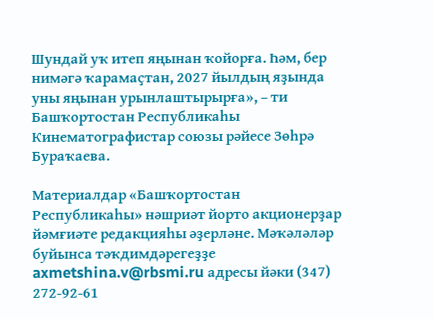Шундай уҡ итеп яңынан ҡойорға. Һәм, бер нимәгә ҡарамаҫтан, 2027 йылдың яҙында уны яңынан урынлаштырырға», – ти  Башҡортостан Республикаһы Кинематографистар союзы рәйесе Зөһрә Бураҡаева.

Материалдар «Башҡортостан Республикаһы» нәшриәт йорто акционерҙар йәмғиәте редакцияһы әҙерләне. Мәҡәләләр буйынса тәҡдимдәрегеҙҙе axmetshina.v@rbsmi.ru адресы йәки (347) 272-92-61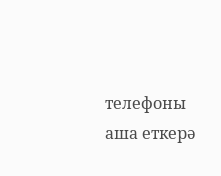телефоны аша еткерә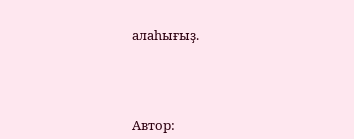алаһығыҙ.





Автор: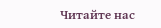Читайте нас